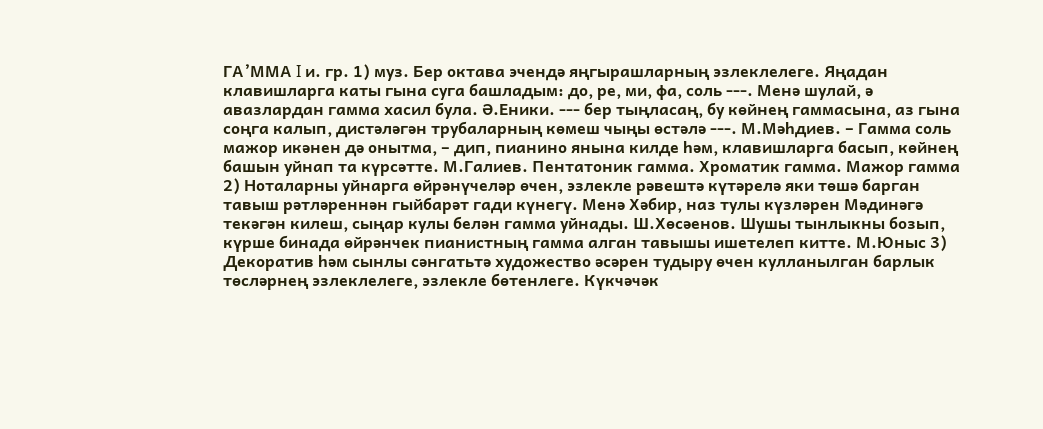ГА’ММА I и. гр. 1) муз. Бер октава эчендә яңгырашларның эзлеклелеге. Яңадан клавишларга каты гына суга башладым: до, ре, ми, фа, соль ---. Менә шулай, ә авазлардан гамма хасил була. Ә.Еники. --- бер тыңласаң, бу көйнең гаммасына, аз гына соңга калып, дистәләгән трубаларның көмеш чыңы өстәлә ---. М.Мәһдиев. – Гамма соль мажор икәнен дә онытма, – дип, пианино янына килде һәм, клавишларга басып, көйнең башын уйнап та күрсәтте. М.Галиев. Пентатоник гамма. Хроматик гамма. Мажор гамма 2) Ноталарны уйнарга өйрәнүчеләр өчен, эзлекле рәвештә күтәрелә яки төшә барган тавыш рәтләреннән гыйбарәт гади күнегү. Менә Хәбир, наз тулы күзләрен Мәдинәгә текәгән килеш, сыңар кулы белән гамма уйнады. Ш.Хөсәенов. Шушы тынлыкны бозып, күрше бинада өйрәнчек пианистның гамма алган тавышы ишетелеп китте. М.Юныс 3) Декоратив һәм сынлы сәнгатьтә художество әсәрен тудыру өчен кулланылган барлык төсләрнең эзлеклелеге, эзлекле бөтенлеге. Күкчәчәк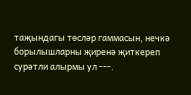таҗындагы төсләр гаммасын, нечкә борылышларны җиренә җиткереп сурәтли алырмы ул ---.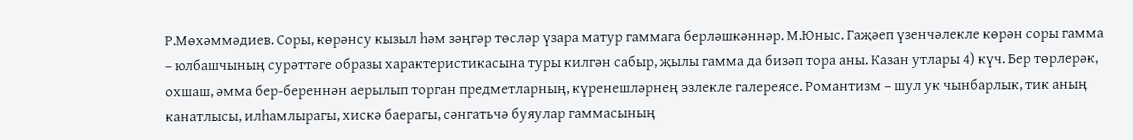Р.Мөхәммәдиев. Соры, көрәнсу кызыл һәм зәңгәр төсләр үзара матур гаммага берләшкәннәр. М.Юныс. Гаҗәеп үзенчәлекле көрән соры гамма – юлбашчының сурәттәге образы характеристикасына туры килгән сабыр, җылы гамма да бизәп тора аны. Казан утлары 4) күч. Бер төрлерәк, охшаш, әмма бер-береннән аерылып торган предметларның, күренешләрнең эзлекле галереясе. Романтизм – шул ук чынбарлык, тик аның канатлысы, илһамлырагы, хискә баерагы, сәнгатьчә буяулар гаммасының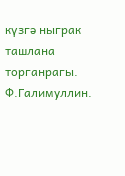күзгә ныграк ташлана торганрагы. Ф.Галимуллин.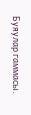Буяулар гаммасы.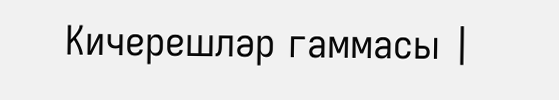Кичерешләр гаммасы |